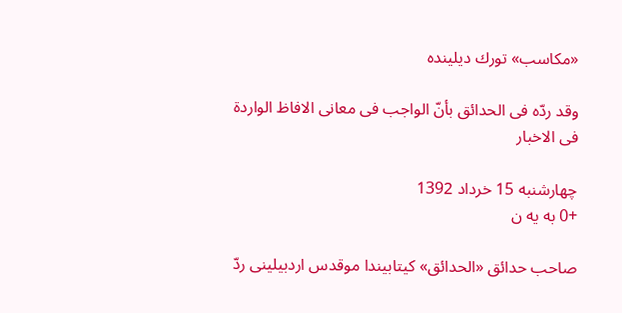«مكاسب» تورك دیلینده

وقد ردّه فی الحدائق بأنّ الواجب فی معانی الافاظ الواردة فی الاخبار

چهارشنبه 15 خرداد 1392
+0 به یه ن

صاحب حدائق «الحدائق» كیتابیندا موقدس اردبیلینی ردّ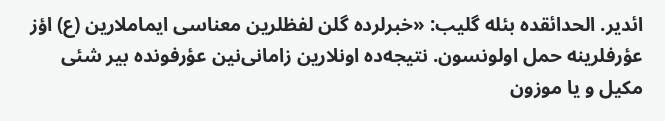ائدیر. الحدائقده بئله گلیب: «خبرلرده گلن لفظلرین معناسی ایماملارین (ع) اؤز عؤرفلرینه حمل اولونسون. نتیجه‌ده اونلارین زامانی‌نین عؤرفونده بیر شئی مكیل و یا موزون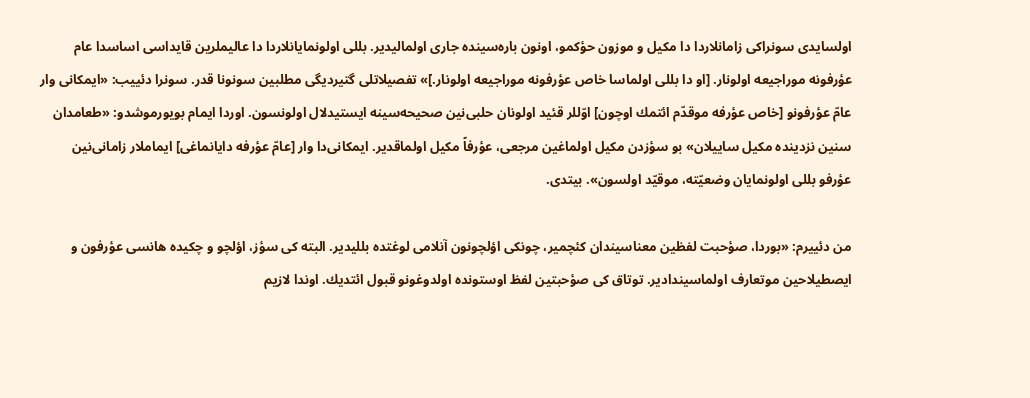اولسایدی سونراكی زامانلاردا دا مكیل و موزون حؤكمو، اونون باره‌سینده جاری اولمالیدیر. بللی اولونمایانلاردا دا عالیملرین قایداسی اساسدا عام عؤرفونه موراجیعه اولونار. [او دا بللی اولماسا خاص عؤرفونه موراجیعه اولونار.]» تفصیلاتلی گتیردیگی مطلبین سونونا قدر. سونرا دئییب: «ایمكانی وار عامّ عؤرفونو [خاص عؤرفه موقدّم ائتمك اوچون] اوّللر قئید اولونان حلبی‌نین صحیحه‌سینه ایستیدلال اولونسون. اوردا ایمام بویورموشدو: «طعامدان سنین نزدینده مكیل ساییلان» بو سؤزدن مكیل اولماغین مرجعی، عؤرفاً مكیل اولماقدیر. ایمكانی‌دا وار [عامّ عؤرفه دایانماغی] ایماملار زامانی‌نین عؤرفو بللی اولونمایان وضعیّته، موقیّد اولسون». بیتدی.

من دئییرم: «بوردا، صؤحبت لفظین معناسیندان كئچمیر، چونكی اؤلچونون آنلامی لوغتده بللیدیر. البته كی سؤز، اؤلچو و چكیده هانسی عؤرفون و ایصطیلاحین موتعارف اولماسیندادیر. توتاق كی صؤحبتین لفظ اوستونده اولدوغونو قبول ائتدیك. اوندا لازیم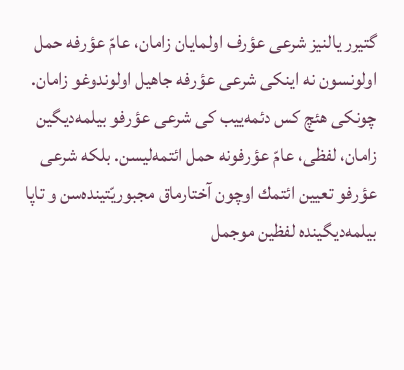گتیرر یالنیز شرعی عؤرف اولمایان زامان، عامّ عؤرفه حمل اولونسون نه اینكی شرعی عؤرفه جاهیل اولوندوغو زامان. چونكی هئچ كس دئمه‌ییب كی شرعی عؤرفو بیلمه‌دیگین زامان، لفظی، عامّ عؤرفونه حمل ائتمه‌لیسن. بلكه شرعی عؤرفو تعیین ائتمك اوچون آختارماق مجبوریّتینده‌سن و تاپا بیلمه‌دیگینده لفظین موجمل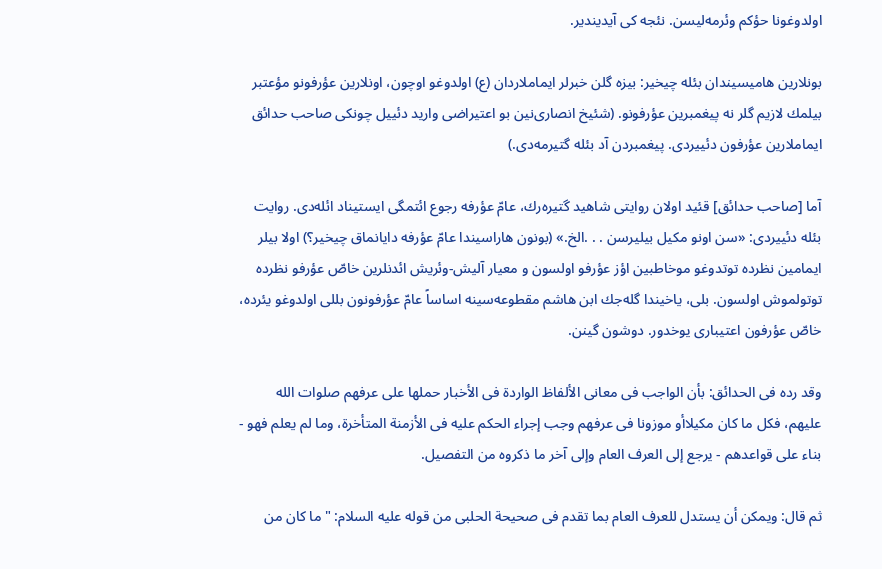اولدوغونا حؤكم وئرمه‌لیسن. نئجه كی آیدیندیر.

بونلارین هامیسیندان بئله چیخیر: بیزه گلن خبرلر ایماملاردان (ع) اولدوغو اوچون، اونلارین عؤرفونو مؤعتبر بیلمك لازیم گلر نه پیغمبرین عؤرفونو. (شئیخ انصاری‌نین بو اعتیراضی وارید دئییل چونكی صاحب حدائق ایماملارین عؤرفون دئییردی. پیغمبردن آد بئله گتیرمه‌دی.)

آما [صاحب حدائق] قئید اولان روایتی شاهید گتیره‌رك، عامّ عؤرفه رجوع ائتمگی ایستیناد ائله‌دی. روایت بئله دئییردی: «سن اونو مكیل بیلیرسن . . .الخ.» (بونون هاراسیندا عامّ عؤرفه دایانماق چیخیر؟) اولا بیلر ایمامین نظرده توتدوغو موخاطبین اؤز عؤرفو اولسون و معیار آلیش‌-وئریش ائدنلرین خاصّ عؤرفو نظرده توتولموش اولسون. بلی، یاخیندا گله‌جك ابن هاشم مقطوعه‌سینه اساساً عامّ عؤرفونون بللی اولدوغو یئرده، خاصّ عؤرفون اعتیباری یوخدور. دوشون گینن.

وقد رده فی الحدائق: بأن الواجب فی معانی الألفاظ الواردة فی الأخبار حملها على عرفهم صلوات الله علیهم، فكل ما كان مكیلاأو موزونا فی عرفهم وجب إجراء الحكم علیه فی الأزمنة المتأخرة، وما لم یعلم فهو - بناء على قواعدهم - یرجع إلى العرف العام وإلى آخر ما ذكروه من التفصیل.

ثم قال: ویمكن أن یستدل للعرف العام بما تقدم فی صحیحة الحلبی من قوله علیه السلام: " ما كان من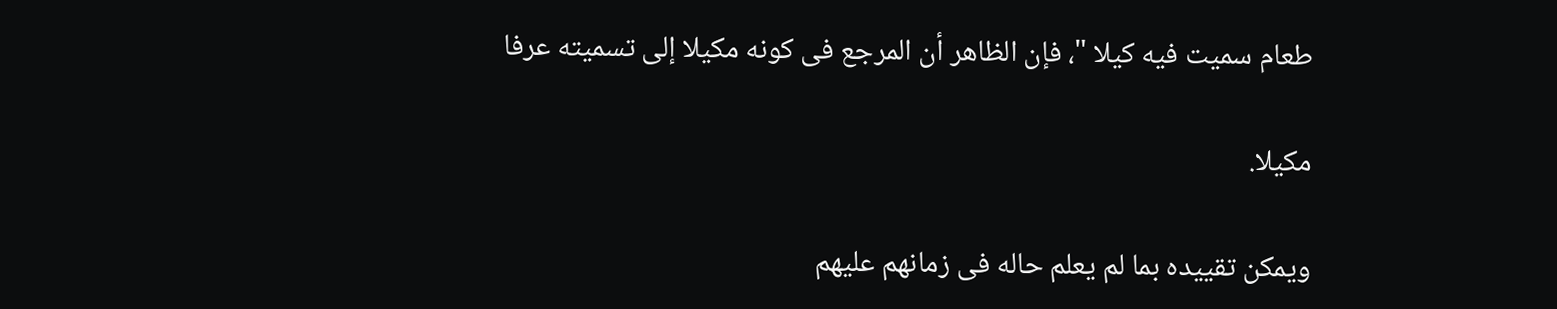طعام سمیت فیه كیلا "، فإن الظاهر أن المرجع فی كونه مكیلا إلى تسمیته عرفا

مكیلا.

ویمكن تقییده بما لم یعلم حاله فی زمانهم علیهم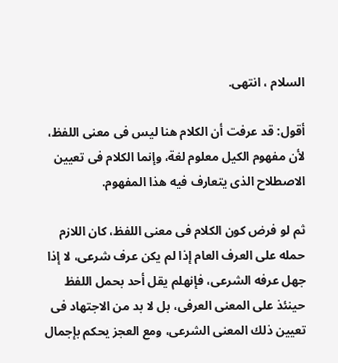السلام ، انتهى.

أقول: قد عرفت أن الكلام هنا لیس فی معنى اللفظ، لأن مفهوم الكیل معلوم لغة، وإنما الكلام فی تعیین الاصطلاح الذی یتعارف فیه هذا المفهوم.

ثم لو فرض كون الكلام فی معنى اللفظ، كان اللازم حمله على العرف العام إذا لم یكن عرف شرعی، لا إذا جهل عرفه الشرعی، فإنهلم یقل أحد بحمل اللفظ حینئذ على المعنى العرفی، بل لا بد من الاجتهاد فی تعیین ذلك المعنى الشرعی، ومع العجز یحكم بإجمال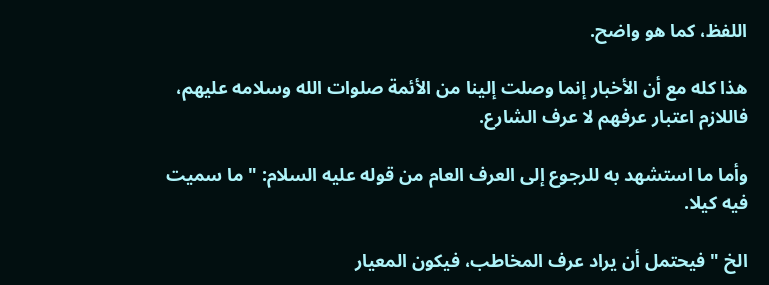اللفظ، كما هو واضح.

هذا كله مع أن الأخبار إنما وصلت إلینا من الأئمة صلوات الله وسلامه علیهم، فاللازم اعتبار عرفهم لا عرف الشارع.

وأما ما استشهد به للرجوع إلى العرف العام من قوله علیه السلام: " ما سمیت فیه كیلا.

الخ " فیحتمل أن یراد عرف المخاطب، فیكون المعیار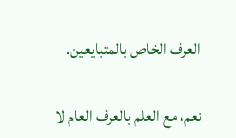العرف الخاص بالمتبایعین.

نعم، مع العلم بالعرف العام لا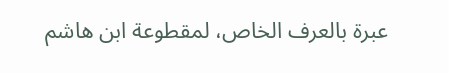عبرة بالعرف الخاص، لمقطوعة ابن هاشم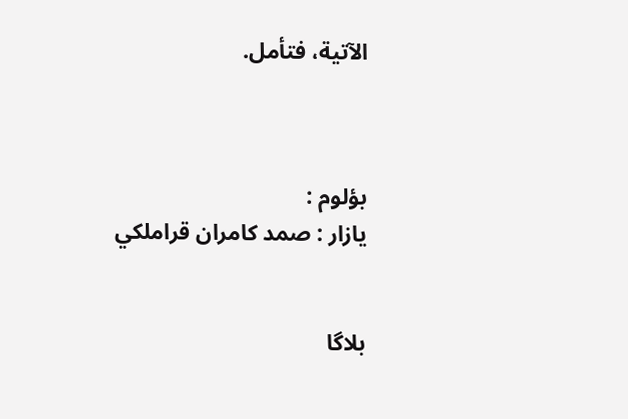الآتیة، فتأمل.



بؤلوم :
یازار : صمد كامران قراملكي


بلاگا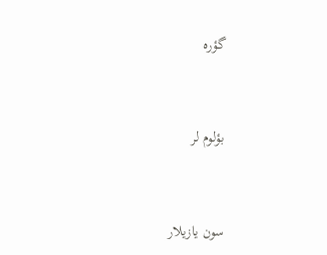گؤره



بؤلوم لر



سون یازیلار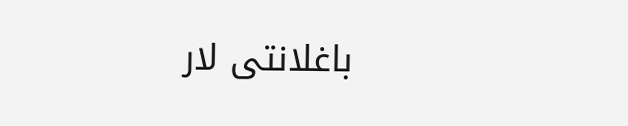باغلانتی لار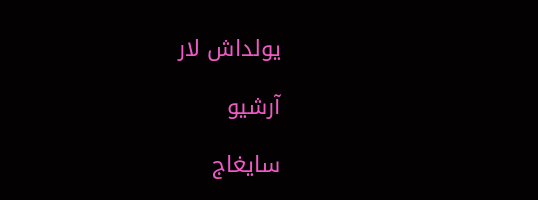یولداش لار

آرشیو

سایغاج